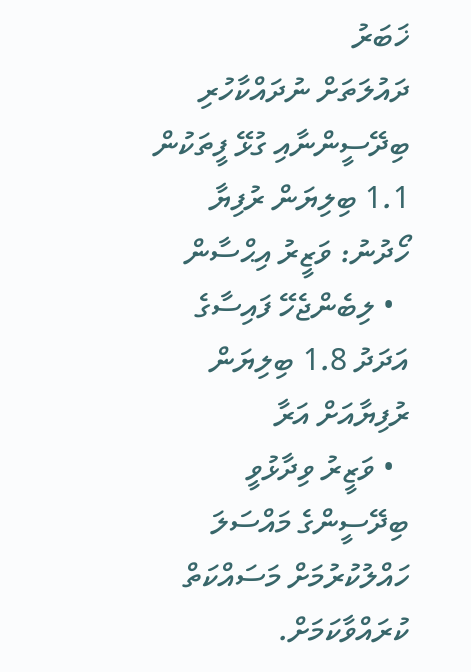ޚަބަރު
ދައުލަތަށް ނުދައްކާހުރި ބިދޭސީންނާއި ގުޅޭ ފީތަކުން 1.1 ބިލިޔަން ރުފިޔާ ހޯދުނު: ވަޒީރު އިޙްސާން
  • ލިބެންޖެހޭ ފައިސާގެ އަދަދު 1.8 ބިލިޔަން ރުފިޔާއަށް އަރާ
  • ވަޒީރު ވިދާޅުވީ ބިދޭސީންގެ މައްސަލަ ހައްލުކުރުމަށް މަސައްކަތް ކުރައްވާކަމަށް.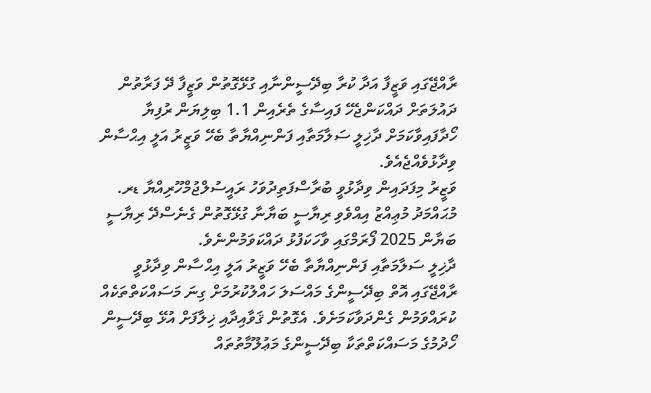ރާއްޖޭގައި ވަޒީފާ އަދާ ކުރާ ބިދޭސީންނާއި ގުޅޭގޮތުން ވަޒީފާ ދޭ ފަރާތުން ދައުލަތަށް ދައްކަންޖެހޭ ފައިސާގެ ތެރެއިން 1.1 ބިލިޔަން ރުފިޔާ ހޯދާފައިވާކަމަށް ދާޚިލީ ސަލާމަތާއި ފަންނިއްޔާތާ ބެހޭ ވަޒީރު އަލީ އިޙްސާން ވިދާޅުވެއްޖެއެވެ.
ވަޒީރު މިފަދައިން ވިދާޅުވީ ބުރާސްފަތިދުވަހު ރައީސުލްޖުމްހޫރިއްޔާ ޑރ. މުޙައްމަދު މުޢިއްޒު އިއްވެވި ރިޔާސީ ބަޔާނާ ގުޅޭގޮތުން ގެނެސްދޭ ރިޔާސީ ބަޔާން 2025 ފޯރަމްގައި ވާހަކަފުޅު ދައްކަވަމުންނެވެ.
ދާޚިލީ ސަލާމަތާއި ފަންނިއްޔާތާ ބެހޭ ވަޒީރު އަލީ އިޙްސާން ވިދާޅުވީ ރާއްޖޭގައި އޮތް ބިދޭސީންގެ މައްސަލަ ހައްލުކުރުމަށް ގިނަ މަސައްކަތްތަކެއް ކުރައްވަމުން ގެންދަވާކަމަށެވެ. އެގޮތުން ޤަވާއިދާއި ޚިލާފަށް އުޅޭ ބިދޭސީން ހޯދުމުގެ މަސައްކަތްތަކާ ބިދޭސީންގެ މަޢުލޫމާތުތައް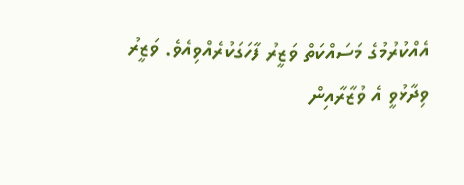އެއްކުރުމުގެ މަސައްކަތް ވަޒީރު ފާހަގަކުރެއްވިއެވެ. ވަޒީރު ވިދާޅުވީ އެ ވުޒާރާއިން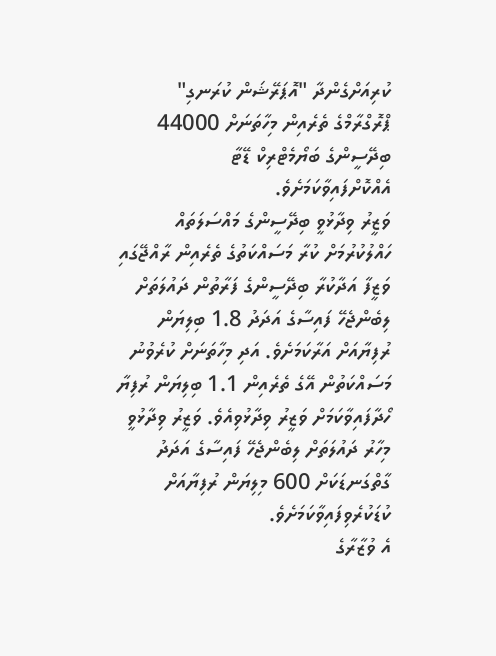ކުރިއަށްގެންދާ "އޮޕަރޭޝަން ކުރަނގި" ޕްރޮގްރާމްގެ ތެރެއިން މިހާތަނަށް 44000 ބިދޭސީންގެ ބަޔޯމެޓްރިކް ޑޭޓާ އެއްކޮށްފައިވާކަމަށެވެ.
ވަޒީރު ވިދާޅުވީ ބިދޭސީންގެ މައްސަލަތައް ހައްލުކުރުމަށް ކުރާ މަސައްކަތުގެ ތެރެއިން ރާއްޖޭގައި ވަޒީފާ އަދާކުރާ ބިދޭސީންގެ ފަރާތުން ދައުލަތަށް ލިބެންޖެހޭ ފައިސާގެ އަދަދު 1.8 ބިލިޔަން ރުފިޔާއަށް އަރާކަމަށެވެ. އަދި މިހާތަނަށް ކުރެވުނު މަސައްކަތުން އޭގެ ތެރެއިން 1.1 ބިލިޔަން ރުފިޔާ ހޯދާފައިވާކަމަށް ވަޒީރު ވިދާޅުވިއެވެ. ވަޒީރު ވިދާޅުވީ މިހާރު ދައުލަތަށް ލިބެންޖެހޭ ފައިސާގެ އަދަދު ގާތްގަނޑަކަށް 600 މިލިޔަން ރުފިޔާއަށް ކުޑަކުރެވިފައިވާކަމަށެވެ.
އެ ވުޒާރާގެ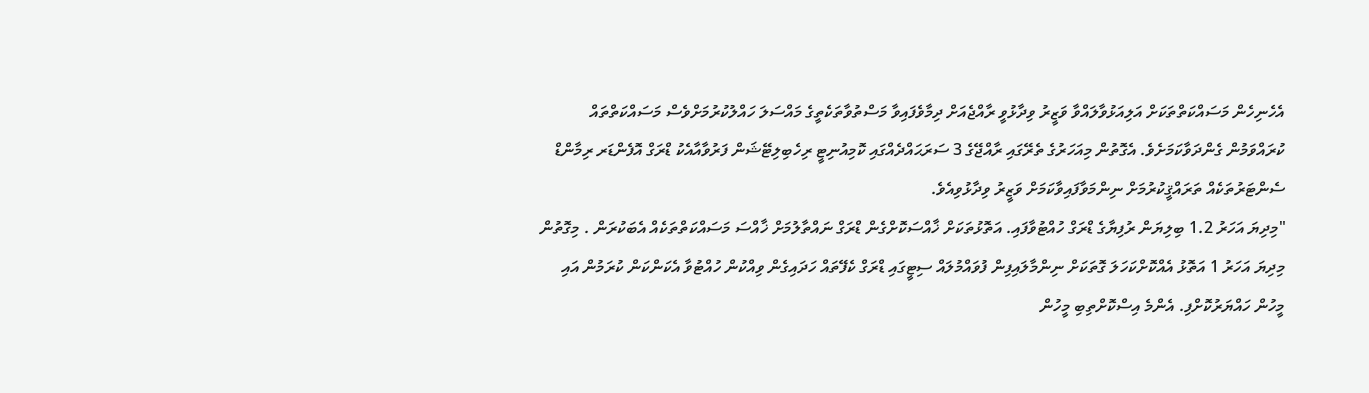އެހެނިހެން މަސައްކަތްތަކަށް އަލިއަޅުވާލައްވާ ވަޒީރު ވިދާޅުވީ ރާއްޖެއަށް ދިމާވެފައިވާ މަސްތުވާތަކެތީގެ މައްސަލަ ހައްލުކުރުމަށްވެސް މަސައްކަތްތައް ކުރައްވަމުން ގެންދަވާކަމަށެވެ. އެގޮތުން މިއަހަރުގެ ތެރޭގައި ރާއްޖޭގެ 3 ސަރަޙައްދެއްގައި ކޮމިއުނިޓީ ރިހެބިލިޓޭޝަން ފަރުވާއާއެކު ޑްރަގް އޮފެންޑަރ ރިމާންޑް ސެންޓަރުތަކެއް ތަރައްޤީކުރުމަށް ނިންމަވާފައިވާކަމަށް ވަޒީރު ވިދާޅުވިއެވެ.
"މިދިޔަ އަހަރު 1.2 ބިލިޔަން ރުފިޔާގެ ޑްރަގް ހުއްޓުވާފައި. އަތޮޅުތަކަށް ޚާއްސަކޮށްގެން ޑްރަގް ނައްތާލުމަށް ޚާއްސަ މަސައްކަތްތަކެއް އެބަކުރަން . މިގޮތުން މިދިޔަ އަހަރު 1 އަތޮޅު އެއްކޮށްކަހަލަ ގޮތަކަށް ނިންމާލައިފިން ފުވައްމުލައް ސިޓީގައި ޑްރަގް ކެފޭތައް ހަދައިގެން ވިއްކުން ހުއްޓުވާ އެކަންކަން ކުރަމުން އައި މީހުން ހައްޔަރުކޮށްފި. އެންމެ އިސްކޮށްތިބި މީހުން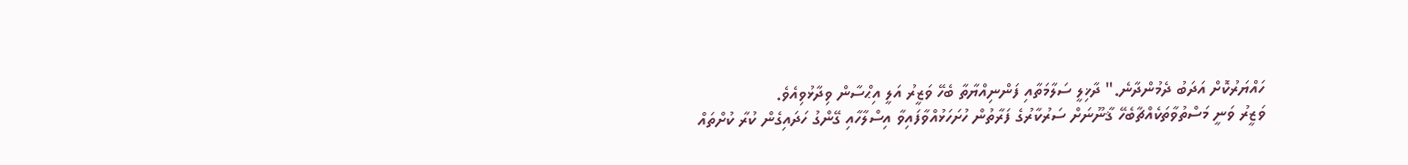ހައްޔަރުކޮށް އަދަބު ދެމުންދާނެ." ދާޚިލީ ސަލާމަތާއި ފަންނިއްޔާތާ ބެހޭ ވަޒީރު އަލީ އިޙްސާން ވިދާޅުވިއެވެ.
ވަޒީރު ވަނީ މަސްތުވާތަކެއްޗާބެހޭ ޤާނޫނަށް ސަރުކާރުގެ ފަރާތުން ހުށަހަޅުއްވާފައިވާ އިސްލާހާއި ގޭންގު ހަދައިގެން ކުރާ ކުށްތައް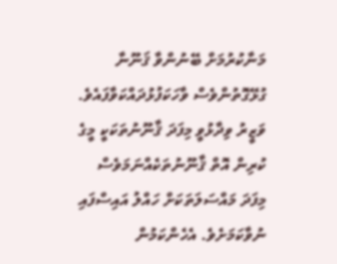މަނާކުރުމަށް ބޭނުންވާ ޤަނޫނާ ގުޅޭގޮތުންވެސް ވާހަކަފުޅުދައްކަވާފައެވެ. ވަޒީރު ވިދާޅުވީ މިފަދަ ޤާނޫނުތަކަކީ މީގެ ކުރިން އޮތް ޤާނޫނުތަކެއްނަމަވެސް މިފަދަ މައްސަލަތަކަށް ހައްލު އައިސްފައި ނުވާކަމަށެވެ. އެހެންކަމުން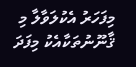މިފަހަރު އެކުލަވާލާ މި ޤާނޫނުތަކާއެކު މިފަދަ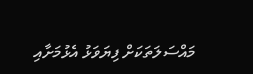މައްސަލަތަކަށް ފިޔަވަޅު އެޅުމަށާއި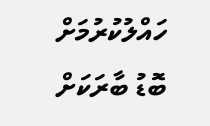ހައްލުކުރުމަށް ބޮޑު ބާރަކަށް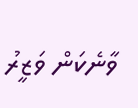ވާނެކަން ވަޒީރު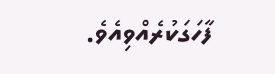ފާހަގަކުރެއްވިއެވެ.